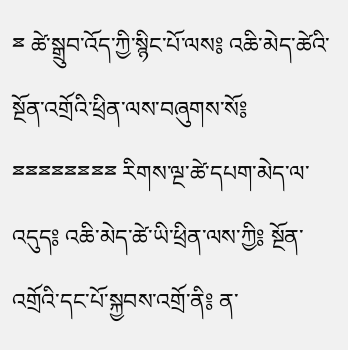ྈ ཚེ་སྒྲུབ་འོད་ཀྱི་སྙིང་པོ་ལས༔ འཆི་མེད་ཚེའི་སྔོན་འགྲོའི་ཕྲིན་ལས་བཞུགས་སོ༔ ྈྈྈྈྈྈྈྈ རིགས་ལྔ་ཚེ་དཔག་མེད་ལ་འདུད༔ འཆི་མེད་ཚེ་ཡི་ཕྲིན་ལས་ཀྱི༔ སྔོན་འགྲོའི་དང་པོ་སྐྱབས་འགྲོ་ནི༔ ན་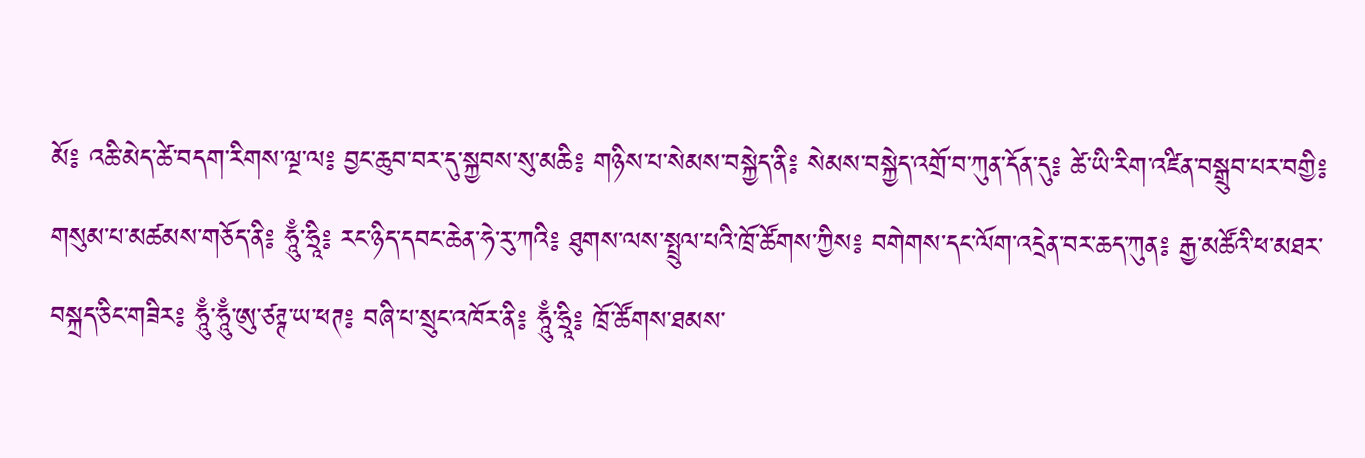མོ༔ འཆི་མེད་ཚེ་བདག་རིགས་ལྔ་ལ༔ བྱང་ཆུབ་བར་དུ་སྐྱབས་སུ་མཆི༔ གཉིས་པ་སེམས་བསྐྱེད་ནི༔ སེམས་བསྐྱེད་འགྲོ་བ་ཀུན་དོན་དུ༔ ཚེ་ཡི་རིག་འཛིན་བསྒྲུབ་པར་བགྱི༔ གསུམ་པ་མཚམས་གཅོད་ནི༔ ཧཱུྃ་ཧྲཱི༔ རང་ཉིད་དབང་ཆེན་ཧེ་རུ་ཀའི༔ ཐུགས་ལས་སྤྲུལ་པའི་ཁྲོ་ཚོགས་ཀྱིས༔ བགེགས་དང་ལོག་འདྲེན་བར་ཆད་ཀུན༔ རྒྱ་མཚོའི་ཕ་མཐར་བསྐྲད་ཅིང་གཟིར༔ ཧཱུྃ་ཧཱུྃ་ཨུ་ཙཊྚ་ཡ་ཕཊ༔ བཞི་པ་སྲུང་འཁོར་ནི༔ ཧཱུྃ་ཧྲཱི༔ ཁྲོ་ཚོགས་ཐམས་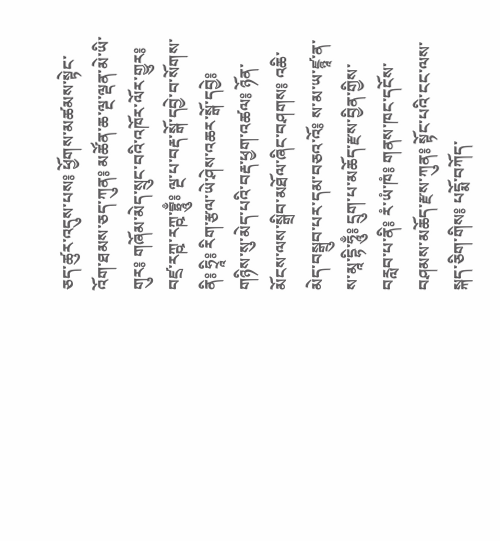ཅད་ཚུར་འདུས་པས༔ ཕྱོགས་མཚམས་སྟེང་འོག་ཐམས་ཅད་ཀུན༔ མཚོན་ཆ་ལྔ་ལྡན་མེ་ཡི་གུར༔ གཞོམ་མེད་སྲུང་བའི་འཁོར་ལོར་གྱུར༔ བཛྲ་རཀྵ་རཀྵ་བྷྲཱུྃ༔ ལྔ་པ་བརྡ་སྒོ་དབྱེ་བ་སོགས་ནི༔ ཧྲཱི༔ རིག་རྩལ་ཡེ་ཤེས་འཆར་སྒོ་དབྱེ༔ གཉིས་སུ་མེད་པའི་བརྡ་ཕྱག་འཚལ༔ ཉོན་མོངས་ལས་སྒྲིབ་མཐོལ་ཞིང་བཤགས༔ འཆི་མེད་བསྒྲུབ་པར་དམ་བཅའ་འོ༔ ས་མ་ཡ་ཛྙཱ་ན་ས་མཱ་དྷི་ཧཱུྃ༔ དྲུག་པ་མཆོད་རྫས་བྱིན་གྱིས་བརླབ་པ་ནི༔ རཾ་ཡཾ་ཁཾ༔ གནས་ཁང་དངོས་བཤམས་མཆོད་རྫས་ཀུན༔ སྟོང་པའི་ངང་ལས་སྐད་ཅིག་གིས༔ པདྨོ་བཀོད་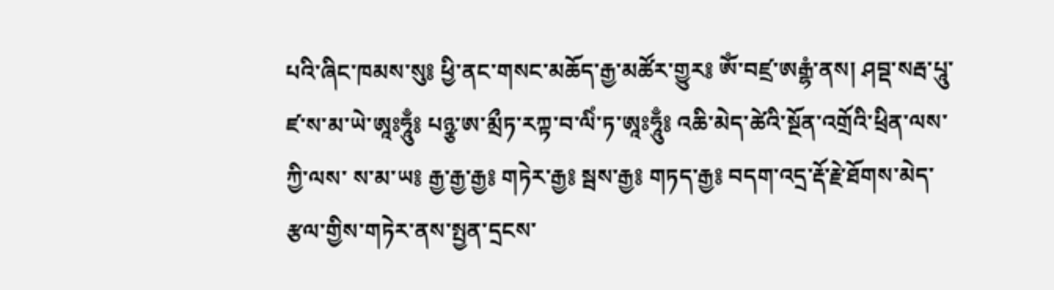པའི་ཞིང་ཁམས་སུ༔ ཕྱི་ནང་གསང་མཆོད་རྒྱ་མཚོར་གྱུར༔ ཨོཾ་བཛྲ་ཨརྒྷཾ་ནས། ཤབྡ་སརྦ་པཱུ་ཛ་ས་མ་ཡེ་ཨཱཿཧཱུྃ༔ པཉྩ་ཨ་མྲྀཏ་རཀྟ་བ་ལིཾ་ཏ་ཨཱཿཧཱུྃ༔ འཆི་མེད་ཚེའི་སྔོན་འགྲོའི་ཕྲིན་ལས་ཀྱི་ལས་ ས་མ་ཡ༔ རྒྱ་རྒྱ་རྒྱ༔ གཏེར་རྒྱ༔ སྦས་རྒྱ༔ གཏད་རྒྱ༔ བདག་འདྲ་རྡོ་རྗེ་ཐོགས་མེད་རྩལ་གྱིས་གཏེར་ནས་སྤྱན་དྲངས་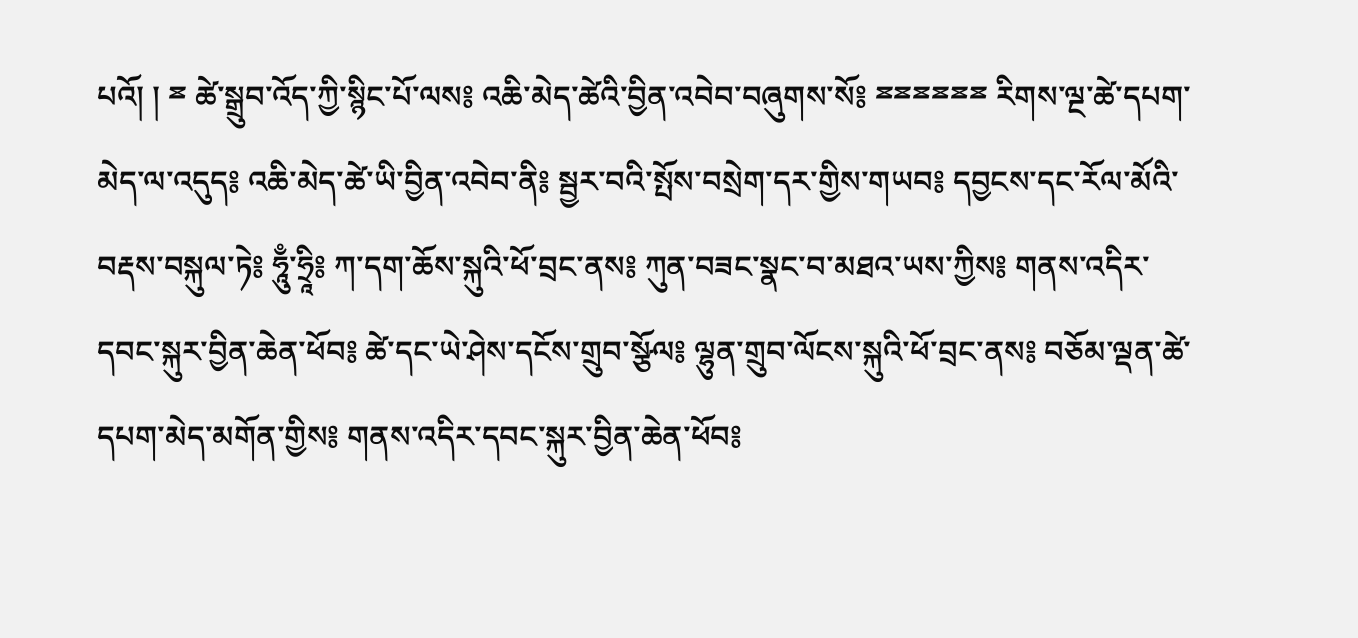པའོ། ། ྈ ཚེ་སྒྲུབ་འོད་ཀྱི་སྙིང་པོ་ལས༔ འཆི་མེད་ཚེའི་བྱིན་འབེབ་བཞུགས་སོ༔ ྈྈྈྈྈྈ རིགས་ལྔ་ཚེ་དཔག་མེད་ལ་འདུད༔ འཆི་མེད་ཚེ་ཡི་བྱིན་འབེབ་ནི༔ སྦྱར་བའི་སྤོས་བསྲེག་དར་གྱིས་གཡབ༔ དབྱངས་དང་རོལ་མོའི་བརྡས་བསྐུལ་ཏེ༔ ཧཱུྃ་ཧྲཱི༔ ཀ་དག་ཆོས་སྐུའི་ཕོ་བྲང་ནས༔ ཀུན་བཟང་སྣང་བ་མཐའ་ཡས་ཀྱིས༔ གནས་འདིར་དབང་སྐུར་བྱིན་ཆེན་ཕོབ༔ ཚེ་དང་ཡེ་ཤེས་དངོས་གྲུབ་སྩོལ༔ ལྷུན་གྲུབ་ལོངས་སྐུའི་ཕོ་བྲང་ནས༔ བཅོམ་ལྡན་ཚེ་དཔག་མེད་མགོན་གྱིས༔ གནས་འདིར་དབང་སྐུར་བྱིན་ཆེན་ཕོབ༔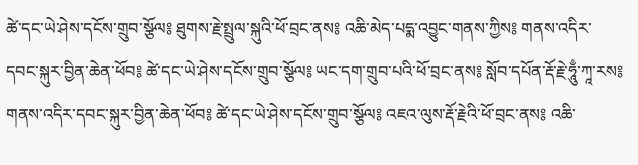ཚེ་དང་ཡེ་ཤེས་དངོས་གྲུབ་སྩོལ༔ ཐུགས་རྗེ་སྤྲུལ་སྐུའི་ཕོ་བྲང་ནས༔ འཆི་མེད་པདྨ་འབྱུང་གནས་ཀྱིས༔ གནས་འདིར་དབང་སྐུར་བྱིན་ཆེན་ཕོབ༔ ཚེ་དང་ཡེ་ཤེས་དངོས་གྲུབ་སྩོལ༔ ཡང་དག་གྲུབ་པའི་ཕོ་བྲང་ནས༔ སློབ་དཔོན་རྡོ་རྗེ་ཧཱུྃ་ཀཱ་རས༔ གནས་འདིར་དབང་སྐུར་བྱིན་ཆེན་ཕོབ༔ ཚེ་དང་ཡེ་ཤེས་དངོས་གྲུབ་སྩོལ༔ འཇའ་ལུས་རྡོ་རྗེའི་ཕོ་བྲང་ནས༔ འཆི་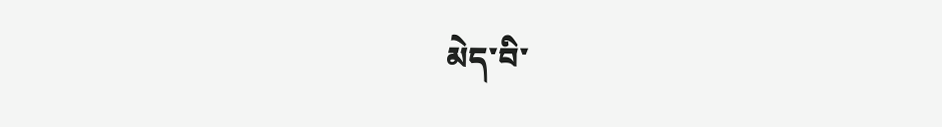མེད་བི་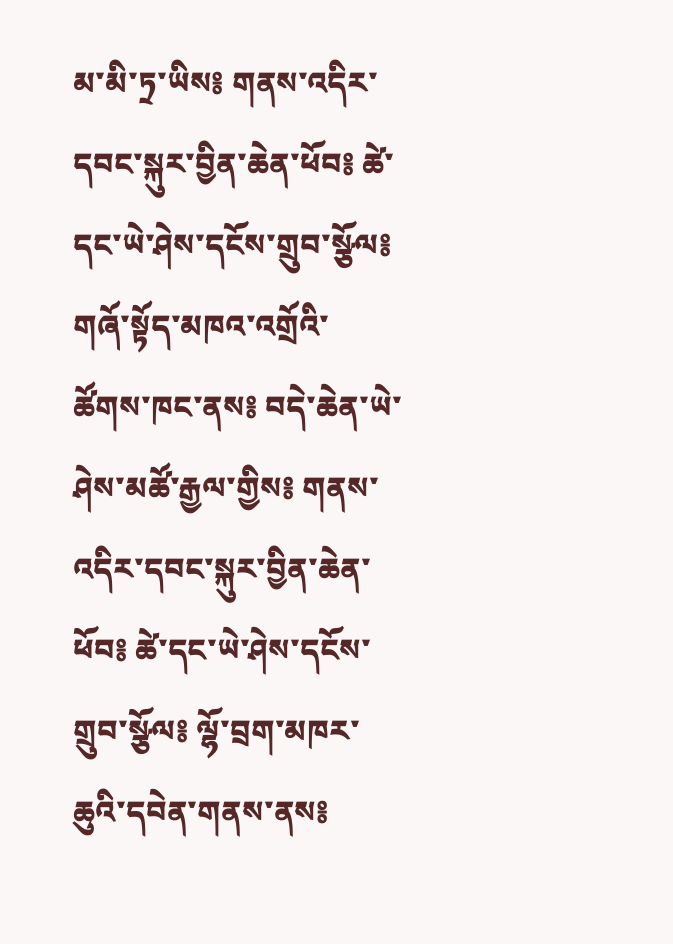མ་མི་ཏྲ་ཡིས༔ གནས་འདིར་དབང་སྐུར་བྱིན་ཆེན་ཕོབ༔ ཚེ་དང་ཡེ་ཤེས་དངོས་གྲུབ་སྩོལ༔ གཞོ་སྟོད་མཁའ་འགྲོའི་ཚོགས་ཁང་ནས༔ བདེ་ཆེན་ཡེ་ཤེས་མཚོ་རྒྱལ་གྱིས༔ གནས་འདིར་དབང་སྐུར་བྱིན་ཆེན་ཕོབ༔ ཚེ་དང་ཡེ་ཤེས་དངོས་གྲུབ་སྩོལ༔ ལྷོ་བྲག་མཁར་ཆུའི་དབེན་གནས་ནས༔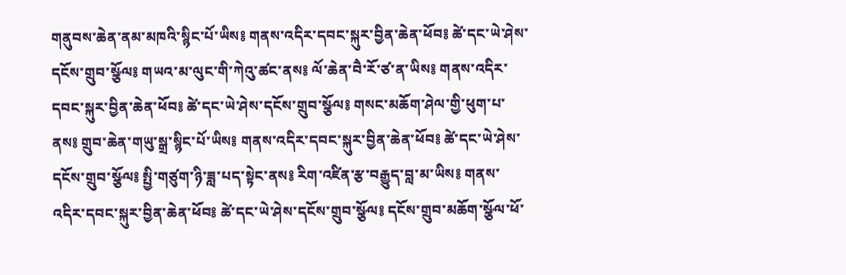གནུབས་ཆེན་ནམ་མཁའི་སྙིང་པོ་ཡིས༔ གནས་འདིར་དབང་སྐུར་བྱིན་ཆེན་ཕོབ༔ ཚེ་དང་ཡེ་ཤེས་དངོས་གྲུབ་སྩོལ༔ གཡའ་མ་ལུང་གི་ཀེའུ་ཚང་ནས༔ ལོ་ཆེན་བཻ་རོ་ཙ་ན་ཡིས༔ གནས་འདིར་དབང་སྐུར་བྱིན་ཆེན་ཕོབ༔ ཚེ་དང་ཡེ་ཤེས་དངོས་གྲུབ་སྩོལ༔ གསང་མཆོག་ཤེལ་གྱི་ཕུག་པ་ནས༔ གྲུབ་ཆེན་གཡུ་སྒྲ་སྙིང་པོ་ཡིས༔ གནས་འདིར་དབང་སྐུར་བྱིན་ཆེན་ཕོབ༔ ཚེ་དང་ཡེ་ཤེས་དངོས་གྲུབ་སྩོལ༔ སྤྱི་གཙུག་ཉི་ཟླ་པད་སྟེང་ནས༔ རིག་འཛིན་རྩ་བརྒྱུད་བླ་མ་ཡིས༔ གནས་འདིར་དབང་སྐུར་བྱིན་ཆེན་ཕོབ༔ ཚེ་དང་ཡེ་ཤེས་དངོས་གྲུབ་སྩོལ༔ དངོས་གྲུབ་མཆོག་སྩོལ་ཕོ་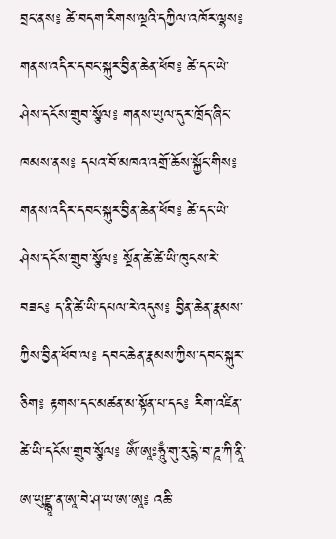བྲང་ནས༔ ཚེ་བདག་རིགས་ལྔའི་དཀྱིལ་འཁོར་ལྷས༔ གནས་འདིར་དབང་སྐུར་བྱིན་ཆེན་ཕོབ༔ ཚེ་དང་ཡེ་ཤེས་དངོས་གྲུབ་སྩོལ༔ གནས་ཡུལ་དུར་ཁྲོད་ཞིང་ཁམས་ནས༔ དཔའ་བོ་མཁའ་འགྲོ་ཆོས་སྐྱོང་གིས༔ གནས་འདིར་དབང་སྐུར་བྱིན་ཆེན་ཕོབ༔ ཚེ་དང་ཡེ་ཤེས་དངོས་གྲུབ་སྩོལ༔ སྔོན་ཚེ་ཚེ་ཡི་ཁུངས་རེ་བཟང༔ ད་ནི་ཚེ་ཡི་དཔལ་རེ་འདུས༔ བྱིན་ཆེན་རྣམས་ཀྱིས་བྱིན་ཕོབ་ལ༔ དབང་ཆེན་རྣམས་ཀྱིས་དབང་སྐུར་ཅིག༔ རྟགས་དང་མཚན་མ་སྟོན་པ་དང༔ རིག་འཛིན་ཚེ་ཡི་དངོས་གྲུབ་སྩོལ༔ ཨོཾ་ཨཱཿཧཱུྃ་གུ་རུ་དྷེ་བ་ཌཱ་ཀི་ནཱི་ཨ་ཡུརྫྙཱ་ན་ཨཱ་བེ་ཤ་ཡ་ཨ་ཨཱ༔ འཆི་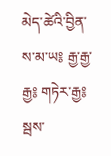མེད་ཚེའི་བྱིན་ ས་མ་ཡ༔ རྒྱ་རྒྱ་རྒྱ༔ གཏེར་རྒྱ༔ སྦས་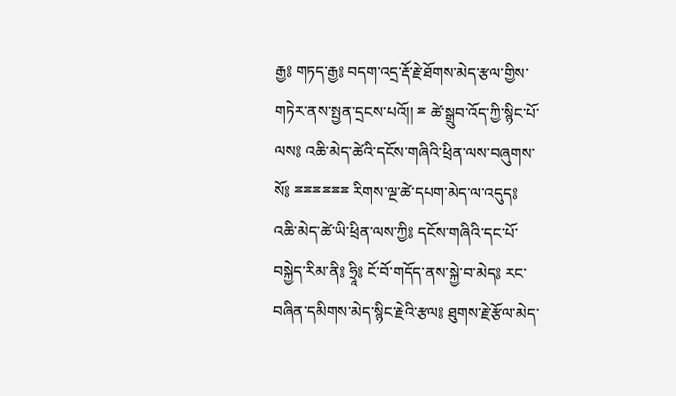རྒྱ༔ གཏད་རྒྱ༔ བདག་འདྲ་རྡོ་རྗེ་ཐོགས་མེད་རྩལ་གྱིས་གཏེར་ནས་སྤྱན་དྲངས་པའོ།། ྈ ཚེ་སྒྲུབ་འོད་ཀྱི་སྙིང་པོ་ལས༔ འཆི་མེད་ཚེའི་དངོས་གཞིའི་ཕྲིན་ལས་བཞུགས་སོ༔ ྈྈྈྈྈྈ རིགས་ལྔ་ཚེ་དཔག་མེད་ལ་འདུད༔ འཆི་མེད་ཚེ་ཡི་ཕྲིན་ལས་ཀྱི༔ དངོས་གཞིའི་དང་པོ་བསྐྱེད་རིམ་ནི༔ ཧྲཱི༔ ངོ་བོ་གདོད་ནས་སྐྱེ་བ་མེད༔ རང་བཞིན་དམིགས་མེད་སྙིང་རྗེའི་རྩལ༔ ཐུགས་རྗེ་རྩོལ་མེད་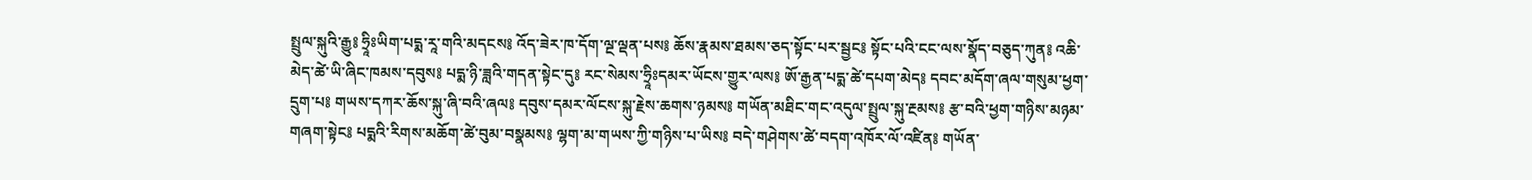སྤྲུལ་སྐུའི་རྒྱུ༔ ཧྲཱིཿཡིག་པདྨ་རཱ་གའི་མདངས༔ འོད་ཟེར་ཁ་དོག་ལྔ་ལྡན་པས༔ ཆོས་རྣམས་ཐམས་ཅད་སྟོང་པར་སྦྱང༔ སྟོང་པའི་ངང་ལས་སྣོད་བཅུད་ཀུན༔ འཆི་མེད་ཚེ་ཡི་ཞིང་ཁམས་དབུས༔ པདྨ་ཉི་ཟླའི་གདན་སྟེང་དུ༔ རང་སེམས་ཧྲཱིཿདམར་ཡོངས་གྱུར་ལས༔ ཨོ་རྒྱན་པདྨ་ཚེ་དཔག་མེད༔ དབང་མདོག་ཞལ་གསུམ་ཕྱག་དྲུག་པ༔ གཡས་དཀར་ཆོས་སྐུ་ཞི་བའི་ཞལ༔ དབུས་དམར་ལོངས་སྐུ་རྗེས་ཆགས་ཉམས༔ གཡོན་མཐིང་གང་འདུལ་སྤྲུལ་སྐུ་རྔམས༔ རྩ་བའི་ཕྱག་གཉིས་མཉམ་གཞག་སྟེང༔ པདྨའི་རིགས་མཆོག་ཚེ་བུམ་བསྣམས༔ ལྷག་མ་གཡས་ཀྱི་གཉིས་པ་ཡིས༔ བདེ་གཤེགས་ཚེ་བདག་འཁོར་ལོ་འཛིན༔ གཡོན་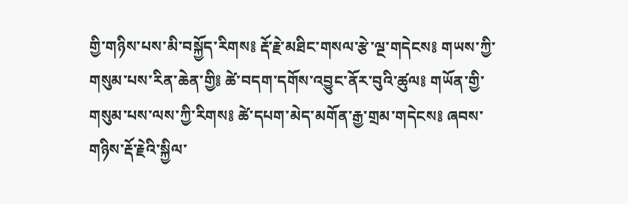གྱི་གཉིས་པས་མི་བསྐྱོད་རིགས༔ རྡོ་རྗེ་མཐིང་གསལ་རྩེ་ལྔ་གདེངས༔ གཡས་ཀྱི་གསུམ་པས་རིན་ཆེན་གྱི༔ ཚེ་བདག་དགོས་འབྱུང་ནོར་བུའི་ཚུལ༔ གཡོན་གྱི་གསུམ་པས་ལས་ཀྱི་རིགས༔ ཚེ་དཔག་མེད་མགོན་རྒྱ་གྲམ་གདེངས༔ ཞབས་གཉིས་རྡོ་རྗེའི་སྐྱིལ་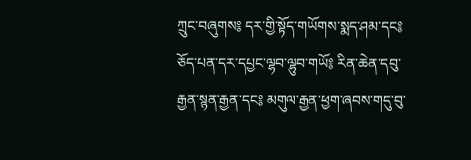ཀྲུང་བཞུགས༔ དར་གྱི་སྟོད་གཡོགས་སྨད་ཤམ་དང༔ ཅོད་པན་དར་དཔྱང་ལྷབ་ལྷུབ་གཡོ༔ རིན་ཆེན་དབུ་རྒྱན་སྙན་རྒྱན་དང༔ མགུལ་རྒྱན་ཕྱག་ཞབས་གདུ་བུ་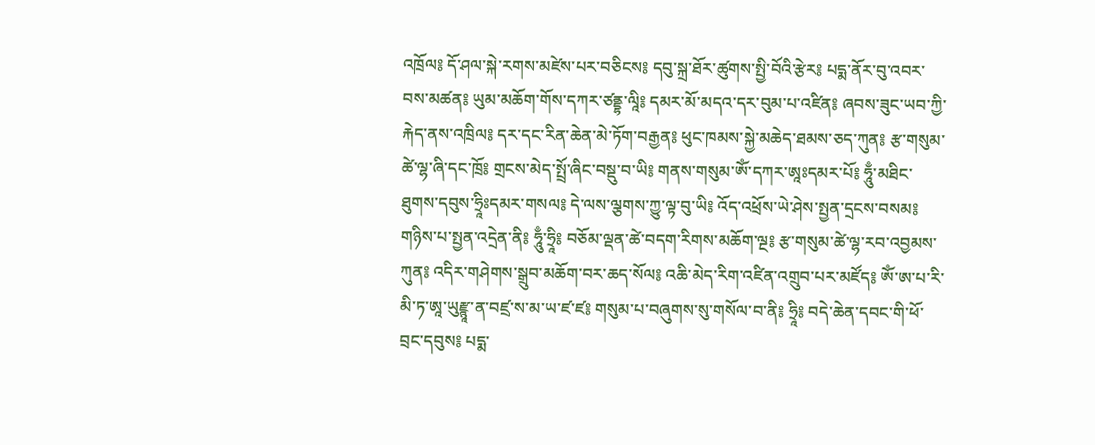འཁྲོལ༔ དོ་ཤལ་སྐེ་རགས་མཛེས་པར་བཅིངས༔ དབུ་སྐྲ་ཐོར་ཚུགས་སྤྱི་བོའི་རྩེར༔ པདྨ་ནོར་བུ་འབར་བས་མཚན༔ ཡུམ་མཆོག་གོས་དཀར་ཙནྡྷ་ལཱི༔ དམར་མོ་མདའ་དར་བུམ་པ་འཛིན༔ ཞབས་ཟུང་ཡབ་ཀྱི་རྐེད་ནས་འཁྲིལ༔ དར་དང་རིན་ཆེན་མེ་ཏོག་བརྒྱན༔ ཕུང་ཁམས་སྐྱེ་མཆེད་ཐམས་ཅད་ཀུན༔ རྩ་གསུམ་ཚེ་ལྷ་ཞི་དང་ཁྲོ༔ གྲངས་མེད་སྤྲོ་ཞིང་བསྡུ་བ་ཡི༔ གནས་གསུམ་ཨོཾ་དཀར་ཨཱཿདམར་པོ༔ ཧཱུྃ་མཐིང་ཐུགས་དབུས་ཧྲཱིཿདམར་གསལ༔ དེ་ལས་ལྕགས་ཀྱུ་ལྟ་བུ་ཡི༔ འོད་འཕྲོས་ཡེ་ཤེས་སྤྱན་དྲངས་བསམ༔ གཉིས་པ་སྤྱན་འདྲེན་ནི༔ ཧཱུྃ་ཧྲཱི༔ བཅོམ་ལྡན་ཚེ་བདག་རིགས་མཆོག་ལྔ༔ རྩ་གསུམ་ཚེ་ལྷ་རབ་འབྱམས་ཀུན༔ འདིར་གཤེགས་སྒྲུབ་མཆོག་བར་ཆད་སོལ༔ འཆི་མེད་རིག་འཛིན་འགྲུབ་པར་མཛོད༔ ཨོཾ་ཨ་པ་རི་མི་ཏ་ཨཱ་ཡུརྫྙཱ་ན་བཛྲ་ས་མ་ཡ་ཛ་ཛ༔ གསུམ་པ་བཞུགས་སུ་གསོལ་བ་ནི༔ ཧྲཱི༔ བདེ་ཆེན་དབང་གི་ཕོ་བྲང་དབུས༔ པདྨ་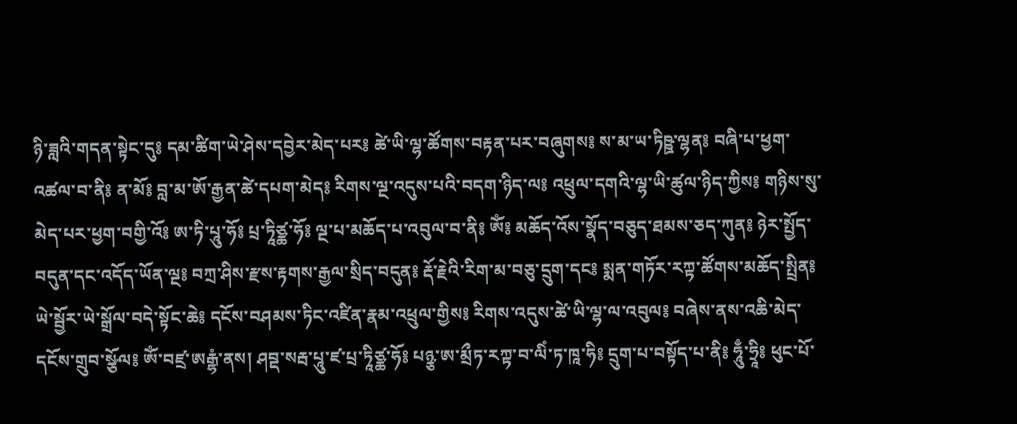ཉི་ཟླའི་གདན་སྟེང་དུ༔ དམ་ཚིག་ཡེ་ཤེས་དབྱེར་མེད་པར༔ ཚེ་ཡི་ལྷ་ཚོགས་བརྟན་པར་བཞུགས༔ ས་མ་ཡ་ཏིཥྛ་ལྷན༔ བཞི་པ་ཕྱག་འཚལ་བ་ནི༔ ན་མོ༔ བླ་མ་ཨོ་རྒྱན་ཚེ་དཔག་མེད༔ རིགས་ལྔ་འདུས་པའི་བདག་ཉིད་ལ༔ འཕྲུལ་དགའི་ལྷ་ཡི་ཚུལ་ཉིད་ཀྱིས༔ གཉིས་སུ་མེད་པར་ཕྱག་བགྱི་འོ༔ ཨ་ཏི་པཱུ་ཧོ༔ པྲ་ཏཱིཙྪ་ཧོ༔ ལྔ་པ་མཆོད་པ་འབུལ་བ་ནི༔ ཨོཾ༔ མཆོད་འོས་སྣོད་བཅུད་ཐམས་ཅད་ཀུན༔ ཉེར་སྤྱོད་བདུན་དང་འདོད་ཡོན་ལྔ༔ བཀྲ་ཤིས་རྫས་རྟགས་རྒྱལ་སྲིད་བདུན༔ རྡོ་རྗེའི་རིག་མ་བཅུ་དྲུག་དང༔ སྨན་གཏོར་རཀྟ་ཚོགས་མཆོད་སྤྲིན༔ ཡེ་སྦྱོར་ཡེ་སྒྲོལ་བདེ་སྟོང་ཆེ༔ དངོས་བཤམས་ཏིང་འཛིན་རྣམ་འཕྲུལ་གྱིས༔ རིགས་འདུས་ཚེ་ཡི་ལྷ་ལ་འབུལ༔ བཞེས་ནས་འཆི་མེད་དངོས་གྲུབ་སྩོལ༔ ཨོཾ་བཛྲ་ཨརྒྷཾ་ནས། ཤབྡ་སརྦ་པཱུ་ཛ་པྲ་ཏཱིཙྪ་ཧོ༔ པཉྩ་ཨ་མྲྀཏ་རཀྟ་བ་ལིཾ་ཏ་ཁཱ་ཧི༔ དྲུག་པ་བསྟོད་པ་ནི༔ ཧཱུྃ་ཧྲཱི༔ ཕུང་པོ་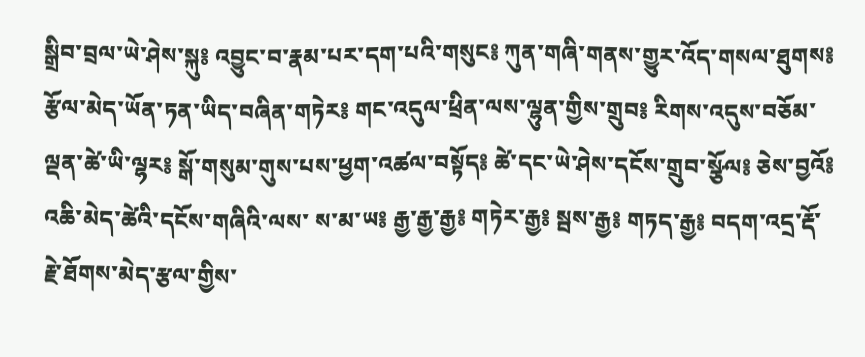སྒྲིབ་བྲལ་ཡེ་ཤེས་སྐུ༔ འབྱུང་བ་རྣམ་པར་དག་པའི་གསུང༔ ཀུན་གཞི་གནས་གྱུར་འོད་གསལ་ཐུགས༔ རྩོལ་མེད་ཡོན་ཏན་ཡིད་བཞིན་གཏེར༔ གང་འདུལ་ཕྲིན་ལས་ལྷུན་གྱིས་གྲུབ༔ རིགས་འདུས་བཅོམ་ལྡན་ཚེ་ཡི་ལྷར༔ སྒོ་གསུམ་གུས་པས་ཕྱག་འཚལ་བསྟོད༔ ཚེ་དང་ཡེ་ཤེས་དངོས་གྲུབ་སྩོལ༔ ཅེས་བྱའོ༔ འཆི་མེད་ཚེའི་དངོས་གཞིའི་ལས་ ས་མ་ཡ༔ རྒྱ་རྒྱ་རྒྱ༔ གཏེར་རྒྱ༔ སྦས་རྒྱ༔ གཏད་རྒྱ༔ བདག་འདྲ་རྡོ་རྗེ་ཐོགས་མེད་རྩལ་གྱིས་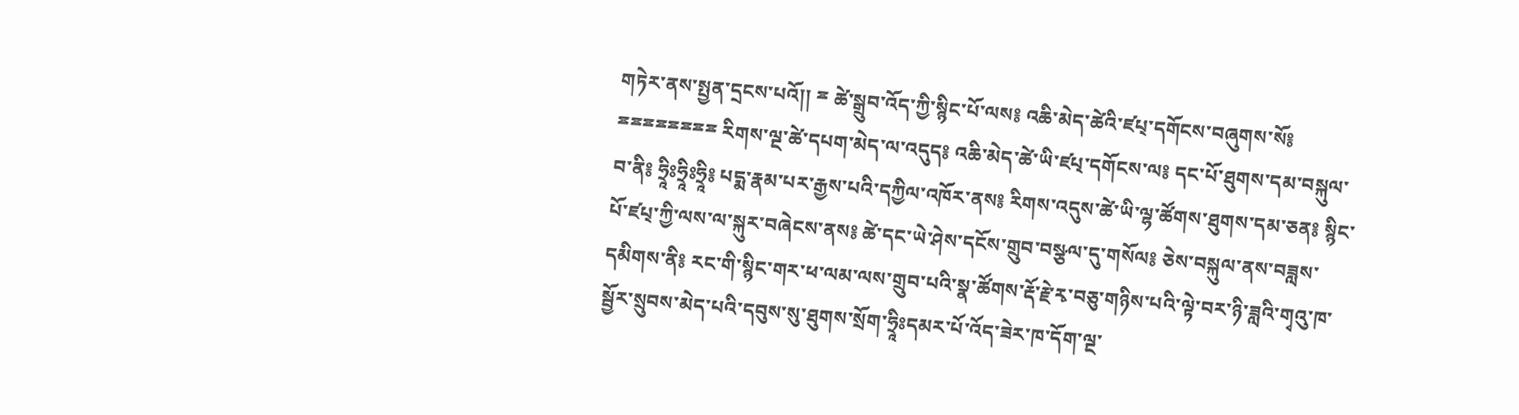གཏེར་ནས་སྤྱན་དྲངས་པའོ།། ྈ ཚེ་སྒྲུབ་འོད་ཀྱི་སྙིང་པོ་ལས༔ འཆི་མེད་ཚེའི་ཛཔ྄་དགོངས་བཞུགས་སོ༔ ྈྈྈྈྈྈྈྈ རིགས་ལྔ་ཚེ་དཔག་མེད་ལ་འདུད༔ འཆི་མེད་ཚེ་ཡི་ཛཔ྄་དགོངས་ལ༔ དང་པོ་ཐུགས་དམ་བསྐུལ་བ་ནི༔ ཧྲཱིཿཧྲཱིཿཧྲཱི༔ པདྨ་རྣམ་པར་རྒྱས་པའི་དཀྱིལ་འཁོར་ནས༔ རིགས་འདུས་ཚེ་ཡི་ལྷ་ཚོགས་ཐུགས་དམ་ཅན༔ སྙིང་པོ་ཛཔ྄་ཀྱི་ལས་ལ་སྐུར་བཞེངས་ནས༔ ཚེ་དང་ཡེ་ཤེས་དངོས་གྲུབ་བསྩལ་དུ་གསོལ༔ ཅེས་བསྐུལ་ནས་བཟླས་དམིགས་ནི༔ རང་གི་སྙིང་གར་ཕ་ལམ་ལས་གྲུབ་པའི་སྣ་ཚོགས་རྡོ་རྗེ་རྭ་བཅུ་གཉིས་པའི་ལྟེ་བར་ཉི་ཟླའི་གྭའུ་ཁ་སྦྱོར་སྲུབས་མེད་པའི་དབུས་སུ་ཐུགས་སྲོག་ཧྲཱིཿདམར་པོ་འོད་ཟེར་ཁ་དོག་ལྔ་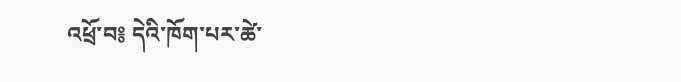འཕྲོ་བ༔ དེའི་ཁོག་པར་ཚེ་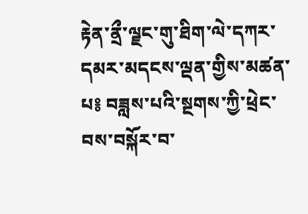རྟེན་ནྲྀ་ལྗང་གུ་ཐིག་ལེ་དཀར་དམར་མདངས་ལྡན་གྱིས་མཚན་པ༔ བཟླས་པའི་སྔགས་ཀྱི་ཕྲེང་བས་བསྐོར་བ་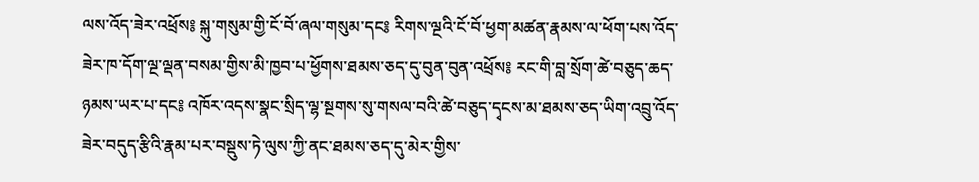ལས་འོད་ཟེར་འཕྲོས༔ སྐུ་གསུམ་གྱི་ངོ་བོ་ཞལ་གསུམ་དང༔ རིགས་ལྔའི་ངོ་བོ་ཕྱག་མཚན་རྣམས་ལ་ཕོག་པས་འོད་ཟེར་ཁ་དོག་ལྔ་ལྡན་བསམ་གྱིས་མི་ཁྱབ་པ་ཕྱོགས་ཐམས་ཅད་དུ་བུན་བུན་འཕྲོས༔ རང་གི་བླ་སྲོག་ཚེ་བཅུད་ཆད་ཉམས་ཡར་པ་དང༔ འཁོར་འདས་སྣང་སྲིད་ལྷ་སྔགས་སུ་གསལ་བའི་ཚེ་བཅུད་དྭངས་མ་ཐམས་ཅད་ཡིག་འབྲུ་འོད་ཟེར་བདུད་རྩིའི་རྣམ་པར་བསྡུས་ཏེ་ལུས་ཀྱི་ནང་ཐམས་ཅད་དུ་མེར་གྱིས་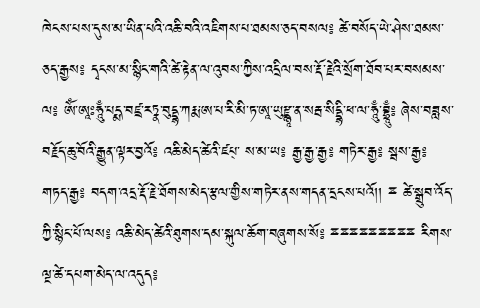ཁེངས་པས་དུས་མ་ཡིན་པའི་འཆི་བའི་འཇིགས་པ་ཐམས་ཅད་བསལ༔ ཚེ་བསོད་ཡེ་ཤེས་ཐམས་ཅད་རྒྱས༔ དྭངས་མ་སྙིང་གའི་ཚེ་རྟེན་ལ་འུབས་ཀྱིས་འདྲིལ་བས་རྡོ་རྗེའི་སྲོག་ཐོབ་པར་བསམས་ལ༔ ཨོཾ་ཨཱཿཧཱུྃ་པདྨ་བཛྲ་རཏྣ་བུདྡྷ་ཀརྨ་ཨ་པ་རི་མི་ཏ་ཨཱ་ཡུརྫྙཱ་ན་སརྦ་སིདྡྷི་ཕ་ལ་ཧཱུྃ་བྷྲཱུྃ༔ ཞེས་བཟླས་བརྗོད་ཆུ་བོའི་རྒྱུན་ལྟར་བྱའོ༔ འཆི་མེད་ཚེའི་ཛཔ྄་ ས་མ་ཡ༔ རྒྱ་རྒྱ་རྒྱ༔ གཏེར་རྒྱ༔ སྦས་རྒྱ༔ གཏད་རྒྱ༔ བདག་འདྲ་རྡོ་རྗེ་ཐོགས་མེད་རྩལ་གྱིས་གཏེར་ནས་གདན་དྲངས་པའོ།། ྈ ཚེ་སྒྲུབ་འོད་ཀྱི་སྙིང་པོ་ལས༔ འཆི་མེད་ཚེའི་ཐུགས་དམ་སྐུལ་ཆོག་བཞུགས་སོ༔ ྈྈྈྈྈྈྈྈྈ རིགས་ལྔ་ཚེ་དཔག་མེད་ལ་འདུད༔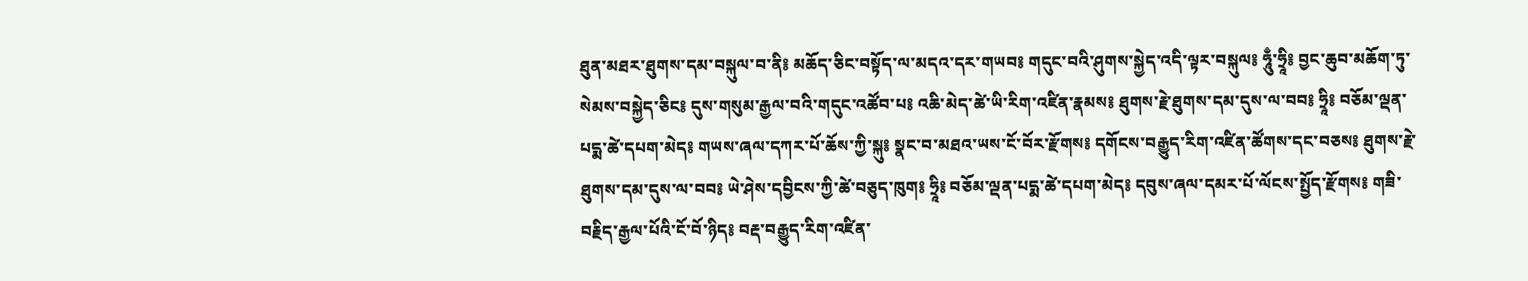ཐུན་མཐར་ཐུགས་དམ་བསྐུལ་བ་ནི༔ མཆོད་ཅིང་བསྟོད་ལ་མདའ་དར་གཡབ༔ གདུང་བའི་ཤུགས་སྐྱེད་འདི་ལྟར་བསྐུལ༔ ཧཱུྃ་ཧྲཱི༔ བྱང་ཆུབ་མཆོག་ཏུ་སེམས་བསྐྱེད་ཅིང༔ དུས་གསུམ་རྒྱལ་བའི་གདུང་འཚོབ་པ༔ འཆི་མེད་ཚེ་ཡི་རིག་འཛིན་རྣམས༔ ཐུགས་རྗེ་ཐུགས་དམ་དུས་ལ་བབ༔ ཧྲཱི༔ བཅོམ་ལྡན་པདྨ་ཚེ་དཔག་མེད༔ གཡས་ཞལ་དཀར་པོ་ཆོས་ཀྱི་སྐུ༔ སྣང་བ་མཐའ་ཡས་ངོ་བོར་རྫོགས༔ དགོངས་བརྒྱུད་རིག་འཛིན་ཚོགས་དང་བཅས༔ ཐུགས་རྗེ་ཐུགས་དམ་དུས་ལ་བབ༔ ཡེ་ཤེས་དབྱིངས་ཀྱི་ཚེ་བཅུད་ཁུག༔ ཧྲཱི༔ བཅོམ་ལྡན་པདྨ་ཚེ་དཔག་མེད༔ དབུས་ཞལ་དམར་པོ་ལོངས་སྤྱོད་རྫོགས༔ གཟི་བརྗིད་རྒྱལ་པོའི་ངོ་བོ་ཉིད༔ བརྡ་བརྒྱུད་རིག་འཛིན་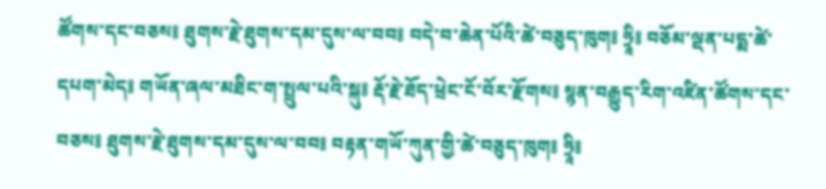ཚོགས་དང་བཅས༔ ཐུགས་རྗེ་ཐུགས་དམ་དུས་ལ་བབ༔ བདེ་བ་ཆེན་པོའི་ཚེ་བཅུད་ཁུག༔ ཧྲཱི༔ བཅོམ་ལྡན་པདྨ་ཚེ་དཔག་མེད༔ གཡོན་ཞལ་མཐིང་ག་སྤྲུལ་པའི་སྐུ༔ རྡོ་རྗེ་ཐོད་ཕྲེང་ངོ་བོར་རྫོགས༔ སྙན་བརྒྱུད་རིག་འཛིན་ཚོགས་དང་བཅས༔ ཐུགས་རྗེ་ཐུགས་དམ་དུས་ལ་བབ༔ བརྟན་གཡོ་ཀུན་གྱི་ཚེ་བཅུད་ཁུག༔ ཧྲཱི༔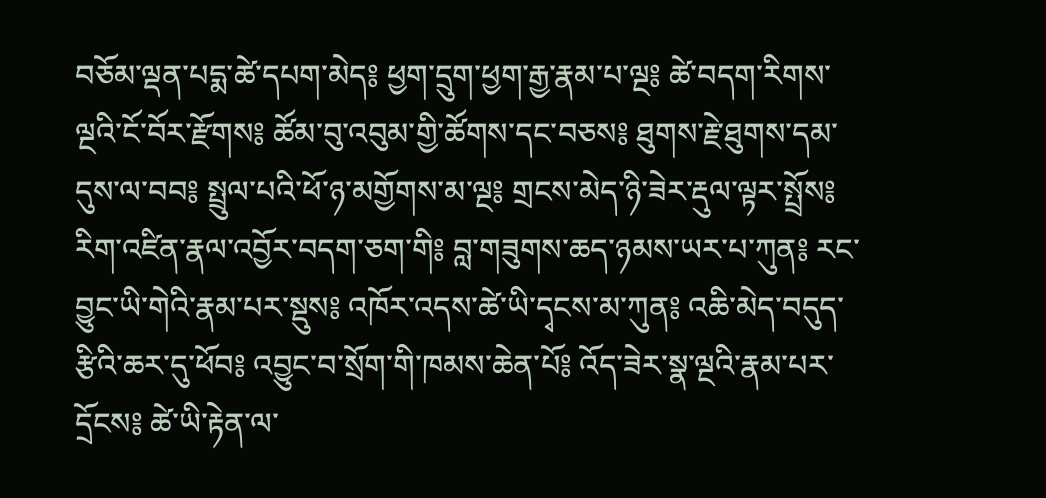བཅོམ་ལྡན་པདྨ་ཚེ་དཔག་མེད༔ ཕྱག་དྲུག་ཕྱག་རྒྱ་རྣམ་པ་ལྔ༔ ཚེ་བདག་རིགས་ལྔའི་ངོ་བོར་རྫོགས༔ ཚོམ་བུ་འབུམ་གྱི་ཚོགས་དང་བཅས༔ ཐུགས་རྗེ་ཐུགས་དམ་དུས་ལ་བབ༔ སྤྲུལ་པའི་ཕོ་ཉ་མགྱོགས་མ་ལྔ༔ གྲངས་མེད་ཉི་ཟེར་རྡུལ་ལྟར་སྤྲོས༔ རིག་འཛིན་རྣལ་འབྱོར་བདག་ཅག་གི༔ བླ་གཟུགས་ཆད་ཉམས་ཡར་པ་ཀུན༔ རང་བྱུང་ཡི་གེའི་རྣམ་པར་སྡུས༔ འཁོར་འདས་ཚེ་ཡི་དྭངས་མ་ཀུན༔ འཆི་མེད་བདུད་རྩིའི་ཆར་དུ་ཕོབ༔ འབྱུང་བ་སྲོག་གི་ཁམས་ཆེན་པོ༔ འོད་ཟེར་སྣ་ལྔའི་རྣམ་པར་དྲོངས༔ ཚེ་ཡི་རྟེན་ལ་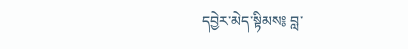དབྱེར་མེད་སྟིམས༔ བླ་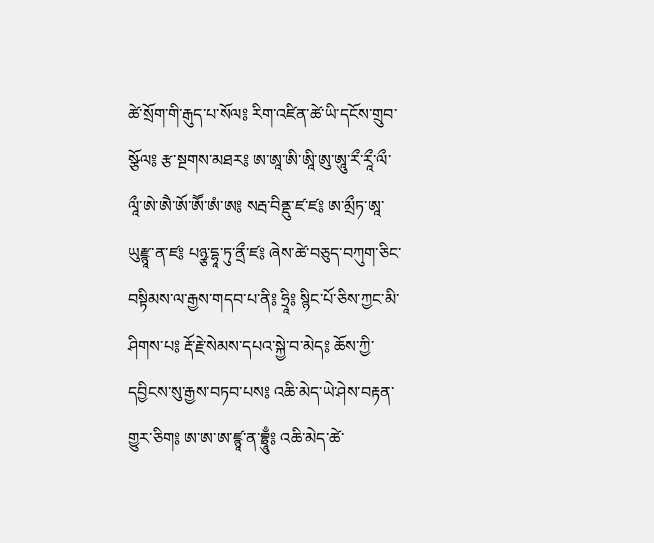ཚེ་སྲོག་གི་རྒུད་པ་སོལ༔ རིག་འཛིན་ཚེ་ཡི་དངོས་གྲུབ་སྩོལ༔ རྩ་སྔགས་མཐར༔ ཨ་ཨཱ་ཨི་ཨཱི་ཨུ་ཨཱུ་རྀ་རཱྀ་ལྀ་ལཱྀ་ཨེ་ཨཻ་ཨོ་ཨཽ་ཨཾ་ཨ༔ སརྦ་བིནྡུ་ཛ་ཛ༔ ཨ་མྲྀཏ་ཨཱ་ཡུརྫྙཱ་ན་ཛ༔ པཉྩ་དྷཱ་ཏུ་ནྲྀ་ཛ༔ ཞེས་ཚེ་བཅུད་བཀུག་ཅིང་བསྟིམས་ལ་རྒྱས་གདབ་པ་ནི༔ ཧྲཱི༔ སྙིང་པོ་ཅིས་ཀྱང་མི་ཤིགས་པ༔ རྡོ་རྗེ་སེམས་དཔའ་སྐྱེ་བ་མེད༔ ཆོས་ཀྱི་དབྱིངས་སུ་རྒྱས་བཏབ་པས༔ འཆི་མེད་ཡེ་ཤེས་བརྟན་གྱུར་ཅིག༔ ཨ་ཨ་ཨ་ཛྙཱ་ན་བྷྲཱུྃ༔ འཆི་མེད་ཚེ་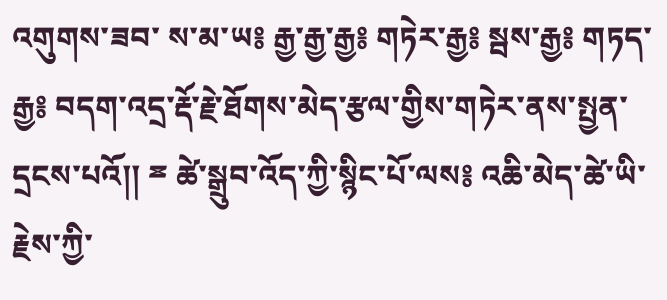འགུགས་ཟབ་ ས་མ་ཡ༔ རྒྱ་རྒྱ་རྒྱ༔ གཏེར་རྒྱ༔ སྦས་རྒྱ༔ གཏད་རྒྱ༔ བདག་འདྲ་རྡོ་རྗེ་ཐོགས་མེད་རྩལ་གྱིས་གཏེར་ནས་སྤྱན་དྲངས་པའོ།། ྈ ཚེ་སྒྲུབ་འོད་ཀྱི་སྙིང་པོ་ལས༔ འཆི་མེད་ཚེ་ཡི་རྗེས་ཀྱི་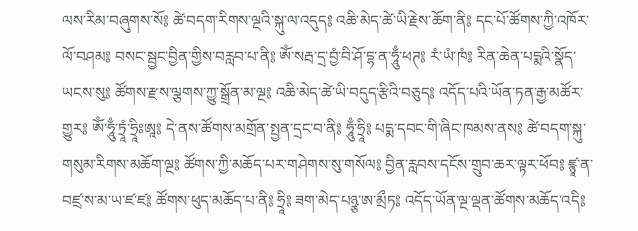ལས་རིམ་བཞུགས་སོ༔ ཚེ་བདག་རིགས་ལྔའི་སྐུ་ལ་འདུད༔ འཆི་མེད་ཚེ་ཡི་རྗེས་ཆོག་ནི༔ དང་པོ་ཚོགས་ཀྱི་འཁོར་ལོ་བཤམ༔ བསང་སྦྱང་བྱིན་གྱིས་བརླབ་པ་ནི༔ ཨོཾ་སརྦ་དྲ་བྱཾ་བི་ཤོ་དྷ་ན་ཧཱུྃ་ཕཊ༔ རཾ་ཡཾ་ཁཾ༔ རིན་ཆེན་པདྨའི་སྣོད་ཡངས་སུ༔ ཚོགས་རྫས་ལྕགས་ཀྱུ་སྒྲོན་མ་ལྔ༔ འཆི་མེད་ཚེ་ཡི་བདུད་རྩིའི་བཅུད༔ འདོད་པའི་ཡོན་ཏན་རྒྱ་མཚོར་གྱུར༔ ཨོཾ་ཧཱུྃ་ཏྲཱཾ་ཧྲཱིཿཨཱ༔ དེ་ནས་ཚོགས་མགྲོན་སྤྱན་དྲང་བ་ནི༔ ཧཱུྃ་ཧྲཱི༔ པདྨ་དབང་གི་ཞིང་ཁམས་ནས༔ ཚེ་བདག་སྐུ་གསུམ་རིགས་མཆོག་ལྔ༔ ཚོགས་ཀྱི་མཆོད་པར་གཤེགས་སུ་གསོལ༔ བྱིན་རླབས་དངོས་གྲུབ་ཆར་ལྟར་ཕོབ༔ ཛྙཱ་ན་བཛྲ་ས་མ་ཡ་ཛ་ཛ༔ ཚོགས་ཕུད་མཆོད་པ་ནི༔ ཧྲཱི༔ ཟག་མེད་པཉྩ་ཨ་མྲྀཏ༔ འདོད་ཡོན་ལྔ་ལྡན་ཚོགས་མཆོད་འདི༔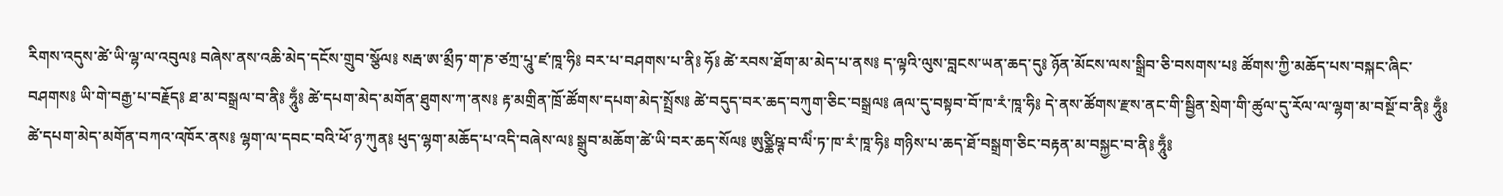རིགས་འདུས་ཚེ་ཡི་ལྷ་ལ་འབུལ༔ བཞེས་ནས་འཆི་མེད་དངོས་གྲུབ་སྩོལ༔ སརྦ་ཨ་མྲྀཏ་ག་ཎ་ཙཀྲ་པཱུ་ཛ་ཁཱ་ཧི༔ བར་པ་བཤགས་པ་ནི༔ ཧོ༔ ཚེ་རབས་ཐོག་མ་མེད་པ་ནས༔ ད་ལྟའི་ལུས་བླངས་ཡན་ཆད་དུ༔ ཉོན་མོངས་ལས་སྒྲིབ་ཅི་བསགས་པ༔ ཚོགས་ཀྱི་མཆོད་པས་བསྐང་ཞིང་བཤགས༔ ཡི་གེ་བརྒྱ་པ་བརྗོད༔ ཐ་མ་བསྒྲལ་བ་ནི༔ ཧཱུྃ༔ ཚེ་དཔག་མེད་མགོན་ཐུགས་ཀ་ནས༔ རྟ་མགྲིན་ཁྲོ་ཚོགས་དཔག་མེད་སྤྲོས༔ ཚེ་བདུད་བར་ཆད་བཀུག་ཅིང་བསྒྲལ༔ ཞལ་དུ་བསྟབ་བོ་ཁ་རཾ་ཁཱ་ཧི༔ དེ་ནས་ཚོགས་རྫས་ནང་གི་སྦྱིན་སྲེག་གི་ཚུལ་དུ་རོལ་ལ་ལྷག་མ་བསྔོ་བ་ནི༔ ཧཱུྃ༔ ཚེ་དཔག་མེད་མགོན་བཀའ་འཁོར་ནས༔ ལྷག་ལ་དབང་བའི་ཕོ་ཉ་ཀུན༔ ཕུད་ལྷག་མཆོད་པ་འདི་བཞེས་ལ༔ སྒྲུབ་མཆོག་ཚེ་ཡི་བར་ཆད་སོལ༔ ཨུཙྪིཥྚ་བ་ལིཾ་ཏ་ཁ་རཾ་ཁཱ་ཧི༔ གཉིས་པ་ཆད་ཐོ་བསྒྲག་ཅིང་བརྟན་མ་བསྐྱང་བ་ནི༔ ཧཱུྃ༔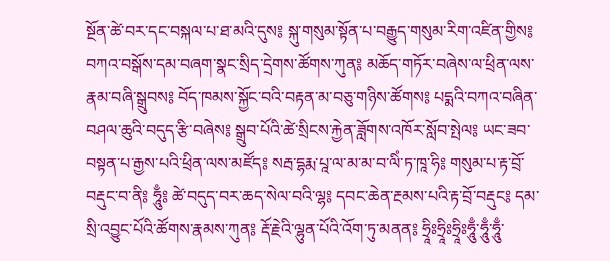སྔོན་ཚེ་བར་དང་བསྐལ་པ་ཐ་མའི་དུས༔ སྐུ་གསུམ་སྟོན་པ་བརྒྱུད་གསུམ་རིག་འཛིན་གྱིས༔ བཀའ་བསྒོས་དམ་བཞག་སྣང་སྲིད་དྲེགས་ཚོགས་ཀུན༔ མཆོད་གཏོར་བཞེས་ལ་ཕྲིན་ལས་རྣམ་བཞི་སྒྲུབས༔ བོད་ཁམས་སྐྱོང་བའི་བརྟན་མ་བཅུ་གཉིས་ཚོགས༔ པདྨའི་བཀའ་བཞིན་བཤལ་ཆུའི་བདུད་རྩི་བཞེས༔ སྒྲུབ་པོའི་ཚེ་སྲིངས་རྐྱེན་ཟློགས་འཁོར་སློབ་སྤེལ༔ ཡང་ཟབ་བསྟན་པ་རྒྱས་པའི་ཕྲིན་ལས་མཛོད༔ སརྦ་དྷརྨ་པཱ་ལ་མ་མ་བ་ལིཾ་ཏ་ཁཱ་ཧི༔ གསུམ་པ་རྟ་བྲོ་བརྡུང་བ་ནི༔ ཧཱུྃ༔ ཚེ་བདུད་བར་ཆད་སེལ་བའི་ལྷ༔ དབང་ཆེན་རྔམས་པའི་རྟ་བྲོ་བརྡུང༔ དམ་སྲི་འབྱུང་པོའི་ཚོགས་རྣམས་ཀུན༔ རྡོ་རྗེའི་ལྷུན་པོའི་འོག་ཏུ་མནན༔ ཧྲཱིཿཧྲཱིཿཧྲཱིཿཧཱུྃ་ཧཱུྃ་ཧཱུྃ་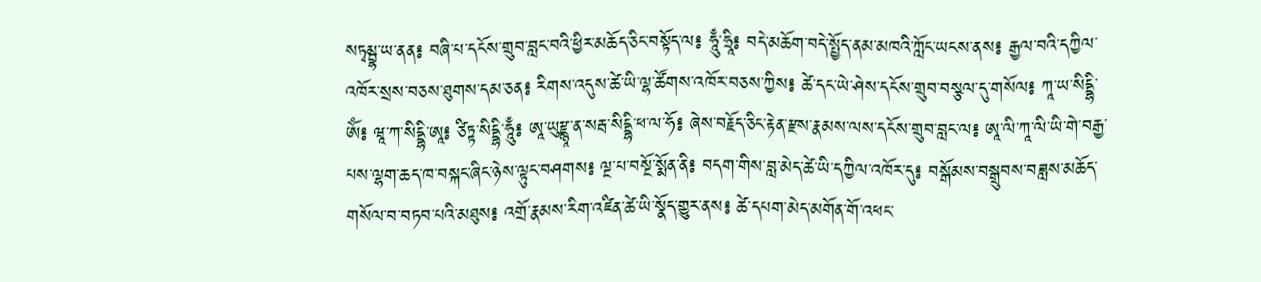སཏྭམྦྷ་ཡ་ནན༔ བཞི་པ་དངོས་གྲུབ་བླང་བའི་ཕྱིར་མཆོད་ཅིང་བསྟོད་ལ༔ ཧཱུྃ་ཧྲཱི༔ བདེ་མཆོག་བདེ་སྤྱོད་ནམ་མཁའི་ཀློང་ཡངས་ནས༔ རྒྱལ་བའི་དཀྱིལ་འཁོར་སྲས་བཅས་ཐུགས་དམ་ཅན༔ རིགས་འདུས་ཚེ་ཡི་ལྷ་ཚོགས་འཁོར་བཅས་ཀྱིས༔ ཚེ་དང་ཡེ་ཤེས་དངོས་གྲུབ་བསྩལ་དུ་གསོལ༔ ཀཱ་ཡ་སིདྡྷི་ཨོཾ༔ ཝཱ་ཀ་སིདྡྷི་ཨཱ༔ ཙིཏྟ་སིདྡྷི་ཧཱུྃ༔ ཨཱ་ཡུརྫྙཱ་ན་སརྦ་སིདྡྷི་ཕ་ལ་ཧོ༔ ཞེས་བརྗོད་ཅིང་རྟེན་རྫས་རྣམས་ལས་དངོས་གྲུབ་བླང་ལ༔ ཨཱ་ལི་ཀཱ་ལི་ཡི་གེ་བརྒྱ་པས་ལྷག་ཆད་ཁ་བསྐང་ཞིང་ཉེས་ལྟུང་བཤགས༔ ལྔ་པ་བསྔོ་སྨོན་ནི༔ བདག་གིས་བླ་མེད་ཚེ་ཡི་དཀྱིལ་འཁོར་དུ༔ བསྒོམས་བསྒྲུབས་བཟླས་མཆོད་གསོལ་བ་བཏབ་པའི་མཐུས༔ འགྲོ་རྣམས་རིག་འཛིན་ཚེ་ཡི་སྣོད་གྱུར་ནས༔ ཚེ་དཔག་མེད་མགོན་གོ་འཕང་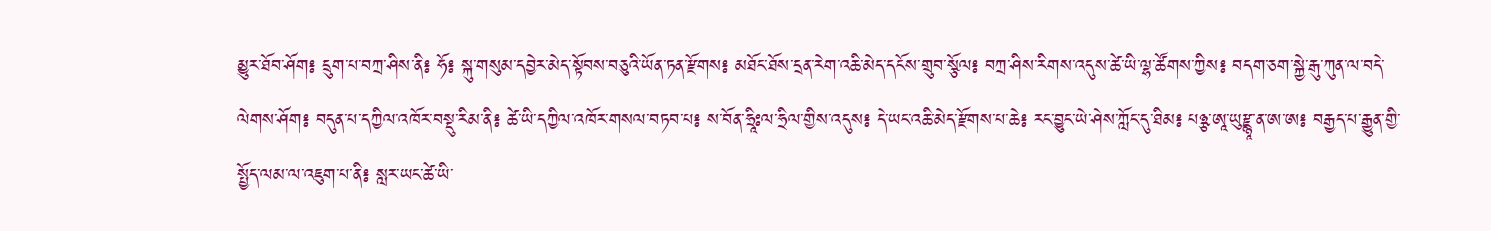མྱུར་ཐོབ་ཤོག༔ དྲུག་པ་བཀྲ་ཤིས་ནི༔ ཧོ༔ སྐུ་གསུམ་དབྱེར་མེད་སྟོབས་བཅུའི་ཡོན་ཏན་རྫོགས༔ མཐོང་ཐོས་དྲན་རེག་འཆི་མེད་དངོས་གྲུབ་སྩོལ༔ བཀྲ་ཤིས་རིགས་འདུས་ཚེ་ཡི་ལྷ་ཚོགས་ཀྱིས༔ བདག་ཅག་སྐྱེ་རྒུ་ཀུན་ལ་བདེ་ལེགས་ཤོག༔ བདུན་པ་དཀྱིལ་འཁོར་བསྡུ་རིམ་ནི༔ ཚེ་ཡི་དཀྱིལ་འཁོར་གསལ་བཏབ་པ༔ ས་བོན་ཧྲཱིཿལ་ཧྲིལ་གྱིས་འདུས༔ དེ་ཡང་འཆི་མེད་རྫོགས་པ་ཆེ༔ རང་བྱུང་ཡེ་ཤེས་ཀློང་དུ་ཐིམ༔ པཉྩ་ཨཱ་ཡུརྫྙཱ་ན་ཨ་ཨ༔ བརྒྱད་པ་རྒྱུན་གྱི་སྤྱོད་ལམ་ལ་འཇུག་པ་ནི༔ སླར་ཡང་ཚེ་ཡི་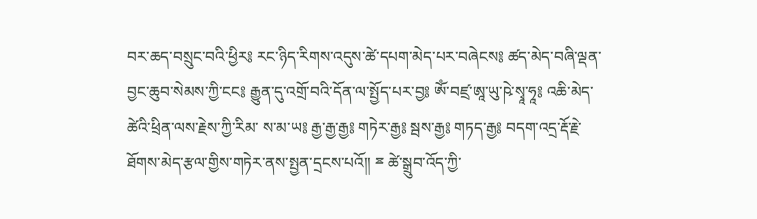བར་ཆད་བསྲུང་བའི་ཕྱིར༔ རང་ཉིད་རིགས་འདུས་ཚེ་དཔག་མེད་པར་བཞེངས༔ ཚད་མེད་བཞི་ལྡན་བྱང་ཆུབ་སེམས་ཀྱི་ངང༔ རྒྱུན་དུ་འགྲོ་བའི་དོན་ལ་སྤྱོད་པར་བྱ༔ ཨོཾ་བཛྲ་ཨཱ་ཡུ་ཥེ་སྭཱ་ཧཱ༔ འཆི་མེད་ཚེའི་ཕྲིན་ལས་རྗེས་ཀྱི་རིམ་ ས་མ་ཡ༔ རྒྱ་རྒྱ་རྒྱ༔ གཏེར་རྒྱ༔ སྦས་རྒྱ༔ གཏད་རྒྱ༔ བདག་འདྲ་རྡོ་རྗེ་ཐོགས་མེད་རྩལ་གྱིས་གཏེར་ནས་སྤྱན་དྲངས་པའོ།། ྈ ཚེ་སྒྲུབ་འོད་ཀྱི་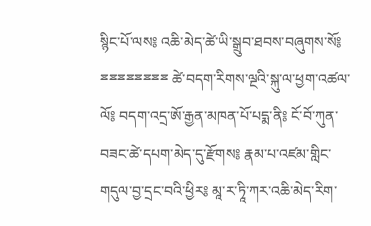སྙིང་པོ་ལས༔ འཆི་མེད་ཚེ་ཡི་སྒྲུབ་ཐབས་བཞུགས་སོ༔ ྈྈྈྈྈྈྈྈ ཚེ་བདག་རིགས་ལྔའི་སྐུ་ལ་ཕྱག་འཚལ་ལོ༔ བདག་འདྲ་ཨོ་རྒྱན་མཁན་པོ་པདྨ་ནི༔ ངོ་བོ་ཀུན་བཟང་ཚེ་དཔག་མེད་དུ་རྫོགས༔ རྣམ་པ་འཛམ་གླིང་གདུལ་བྱ་དྲང་བའི་ཕྱིར༔ མཱ་ར་ཏཱི་ཀར་འཆི་མེད་རིག་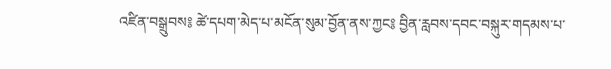འཛིན་བསྒྲུབས༔ ཚེ་དཔག་མེད་པ་མངོན་སུམ་བྱོན་ནས་ཀྱང༔ བྱིན་རླབས་དབང་བསྐུར་གདམས་པ་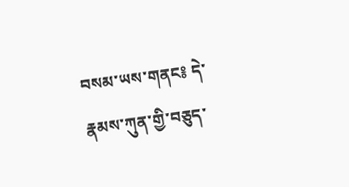བསམ་ཡས་གནང༔ དེ་རྣམས་ཀུན་གྱི་བཅུད་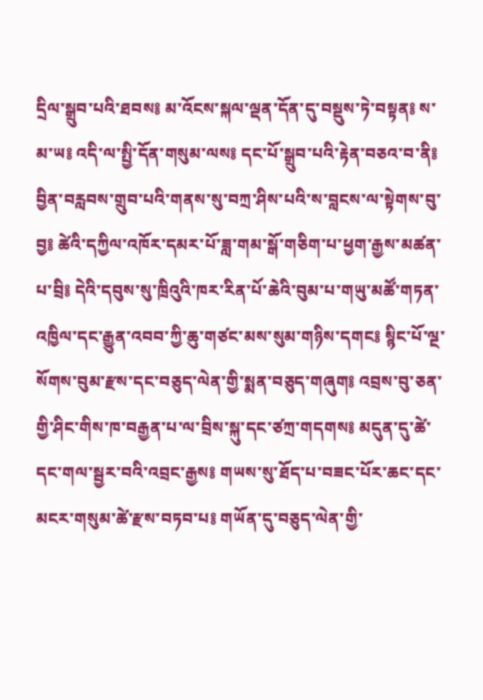དྲིལ་སྒྲུབ་པའི་ཐབས༔ མ་འོངས་སྐལ་ལྡན་དོན་དུ་བསྡུས་ཏེ་བསྟན༔ ས་མ་ཡ༔ འདི་ལ་སྤྱི་དོན་གསུམ་ལས༔ དང་པོ་སྒྲུབ་པའི་རྟེན་བཅའ་བ་ནི༔ བྱིན་བརླབས་གྲུབ་པའི་གནས་སུ་བཀྲ་ཤིས་པའི་ས་བླངས་ལ་སྟེགས་བུ་བྱ༔ ཚེའི་དཀྱིལ་འཁོར་དམར་པོ་ཟླ་གམ་སྒོ་གཅིག་པ་ཕྱག་རྒྱས་མཚན་པ་བྲི༔ དེའི་དབུས་སུ་ཁྲིའུའི་ཁར་རིན་པོ་ཆེའི་བུམ་པ་གཡུ་མཚོ་གཏན་འཁྱིལ་དང་རྒྱུན་འབབ་ཀྱི་ཆུ་གཙང་མས་སུམ་གཉིས་དགང༔ སྙིང་པོ་ལྔ་སོགས་བུམ་རྫས་དང་བཅུད་ལེན་གྱི་སྨན་བཅུད་གཞུག༔ འབྲས་བུ་ཅན་གྱི་ཤིང་གིས་ཁ་བརྒྱན་པ་ལ་བྲིས་སྐུ་དང་ཙཀྲ་གདགས༔ མདུན་དུ་ཚེ་དང་གལ་སྦྱར་བའི་འབྲང་རྒྱས༔ གཡས་སུ་ཐོད་པ་བཟང་པོར་ཆང་དང་མངར་གསུམ་ཚེ་རྫས་བཏབ་པ༔ གཡོན་དུ་བཅུད་ལེན་གྱི་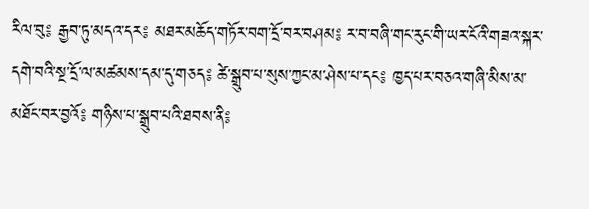རིལ་བུ༔ རྒྱབ་ཏུ་མདའ་དར༔ མཐར་མཆོད་གཏོར་བག་དྲོ་བར་བཤམ༔ ར་བ་བཞི་གང་རུང་གི་ཡར་ངོའི་གཟའ་སྐར་དགེ་བའི་སྔ་དྲོ་ལ་མཚམས་དམ་དུ་གཅད༔ ཚེ་སྒྲུབ་པ་སུས་ཀྱང་མ་ཤེས་པ་དང༔ ཁྱད་པར་བཅའ་གཞི་མིས་མ་མཐོང་བར་བྱའོ༔ གཉིས་པ་སྒྲུབ་པའི་ཐབས་ནི༔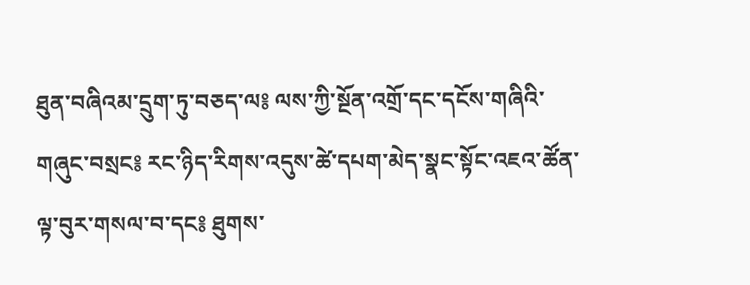ཐུན་བཞིའམ་དྲུག་ཏུ་བཅད་ལ༔ ལས་ཀྱི་སྔོན་འགྲོ་དང་དངོས་གཞིའི་གཞུང་བསྲང༔ རང་ཉིད་རིགས་འདུས་ཚེ་དཔག་མེད་སྣང་སྟོང་འཇའ་ཚོན་ལྟ་བུར་གསལ་བ་དང༔ ཐུགས་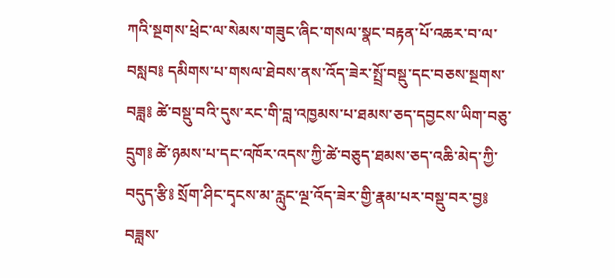ཀའི་སྔགས་ཕྲེང་ལ་སེམས་གཟུང་ཞིང་གསལ་སྣང་བརྟན་པོ་འཆར་བ་ལ་བསླབ༔ དམིགས་པ་གསལ་ཐེབས་ནས་འོད་ཟེར་སྤྲོ་བསྡུ་དང་བཅས་སྔགས་བཟླ༔ ཚེ་བསྡུ་བའི་དུས་རང་གི་བླ་འཁྱམས་པ་ཐམས་ཅད་དབྱངས་ཡིག་བཅུ་དྲུག༔ ཚེ་ཉམས་པ་དང་འཁོར་འདས་ཀྱི་ཚེ་བཅུད་ཐམས་ཅད་འཆི་མེད་ཀྱི་བདུད་རྩི༔ སྲོག་ཤིང་དྭངས་མ་རླུང་ལྔ་འོད་ཟེར་གྱི་རྣམ་པར་བསྡུ་བར་བྱ༔ བཟླས་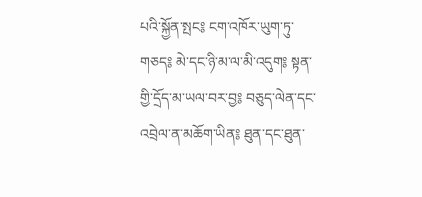པའི་སྐྱོན་སྤང༔ ངག་འཁོར་ཡུག་ཏུ་གཅད༔ མེ་དང་ཉི་མ་ལ་མི་འདུག༔ སྟན་གྱི་དྲོད་མ་ཡལ་བར་བྱ༔ བཅུད་ལེན་དང་འབྲེལ་ན་མཆོག་ཡིན༔ ཐུན་དང་ཐུན་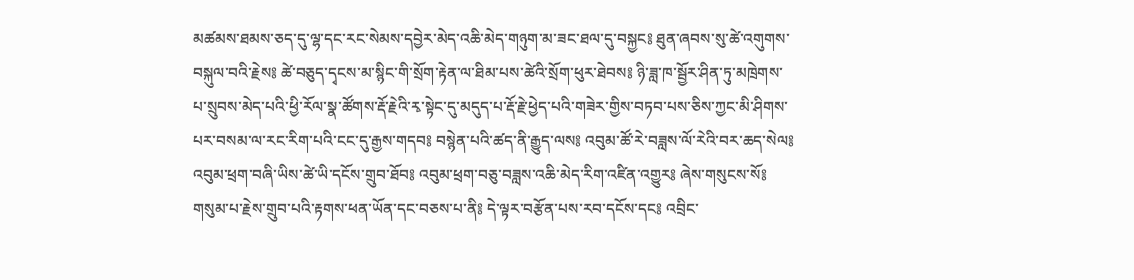མཚམས་ཐམས་ཅད་དུ་ལྷ་དང་རང་སེམས་དབྱེར་མེད་འཆི་མེད་གཉུག་མ་ཟང་ཐལ་དུ་བསྐྱང༔ ཐུན་ཞབས་སུ་ཚེ་འགུགས་བསྐུལ་བའི་རྗེས༔ ཚེ་བཅུད་དྭངས་མ་སྙིང་གི་སྲོག་རྟེན་ལ་ཐིམ་པས་ཚེའི་སྲོག་ཕུར་ཐེབས༔ ཉི་ཟླ་ཁ་སྦྱོར་ཤིན་ཏུ་མཁྲེགས་པ་སྲུབས་མེད་པའི་ཕྱི་རོལ་སྣ་ཚོགས་རྡོ་རྗེའི་རྭ་སྟེང་དུ་མདུད་པ་རྡོ་རྗེ་ཕྱེད་པའི་གཟེར་གྱིས་བཏབ་པས་ཅིས་ཀྱང་མི་ཤིགས་པར་བསམ་ལ་རང་རིག་པའི་ངང་དུ་རྒྱས་གདབ༔ བསྙེན་པའི་ཚད་ནི་རྒྱུད་ལས༔ འབུམ་ཚོ་རེ་བཟླས་ལོ་རེའི་བར་ཆད་སེལ༔ འབུམ་ཕྲག་བཞི་ཡིས་ཚེ་ཡི་དངོས་གྲུབ་ཐོབ༔ འབུམ་ཕྲག་བཅུ་བཟླས་འཆི་མེད་རིག་འཛིན་འགྱུར༔ ཞེས་གསུངས་སོ༔ གསུམ་པ་རྗེས་གྲུབ་པའི་རྟགས་ཕན་ཡོན་དང་བཅས་པ་ནི༔ དེ་ལྟར་བརྩོན་པས་རབ་དངོས་དང༔ འབྲིང་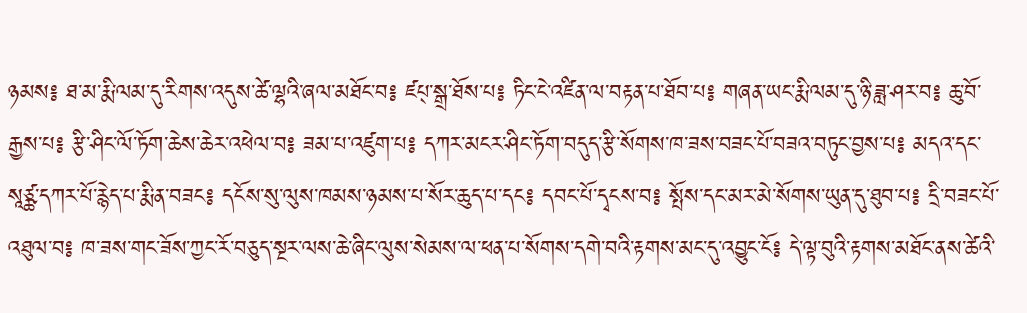ཉམས༔ ཐ་མ་རྨི་ལམ་དུ་རིགས་འདུས་ཚེ་ལྷའི་ཞལ་མཐོང་བ༔ ཛཔ྄་སྒྲ་ཐོས་པ༔ ཏིང་ངེ་འཛིན་ལ་བརྟན་པ་ཐོབ་པ༔ གཞན་ཡང་རྨི་ལམ་དུ་ཉི་ཟླ་ཤར་བ༔ ཆུ་བོ་རྒྱས་པ༔ རྩི་ཤིང་ལོ་ཏོག་ཆེས་ཆེར་འཕེལ་བ༔ ཟམ་པ་འཛུག་པ༔ དཀར་མངར་ཤིང་ཏོག་བདུད་རྩི་སོགས་ཁ་ཟས་བཟང་པོ་བཟའ་བཏུང་བྱས་པ༔ མདའ་དང་སཱཙྪ་དཀར་པོ་རྙེད་པ་རྨི་ན་བཟང༔ དངོས་སུ་ལུས་ཁམས་ཉམས་པ་སོར་ཆུད་པ་དང༔ དབང་པོ་དྭངས་བ༔ སྤོས་དང་མར་མེ་སོགས་ཡུན་དུ་ཐུབ་པ༔ དྲི་བཟང་པོ་འཐུལ་བ༔ ཁ་ཟས་གང་ཟོས་ཀྱང་རོ་བཅུད་སྔར་ལས་ཆེ་ཞིང་ལུས་སེམས་ལ་ཕན་པ་སོགས་དགེ་བའི་རྟགས་མང་དུ་འབྱུང་ངོ༔ དེ་ལྟ་བུའི་རྟགས་མཐོང་ནས་ཚེའི་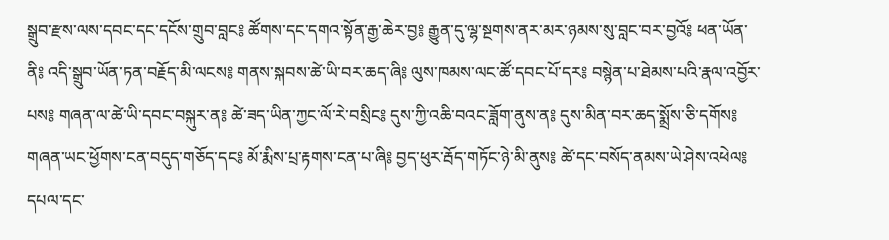སྒྲུབ་རྫས་ལས་དབང་དང་དངོས་གྲུབ་བླང༔ ཚོགས་དང་དགའ་སྟོན་རྒྱ་ཆེར་བྱ༔ རྒྱུན་དུ་ལྷ་སྔགས་ནར་མར་ཉམས་སུ་བླང་བར་བྱའོ༔ ཕན་ཡོན་ནི༔ འདི་སྒྲུབ་ཡོན་ཏན་བརྗོད་མི་ལངས༔ གནས་སྐབས་ཚེ་ཡི་བར་ཆད་ཞི༔ ལུས་ཁམས་ལང་ཚོ་དབང་པོ་དར༔ བསྙེན་པ་ཐེམས་པའི་རྣལ་འབྱོར་པས༔ གཞན་ལ་ཚེ་ཡི་དབང་བསྐུར་ན༔ ཚེ་ཟད་ཡིན་ཀྱང་ལོ་རེ་བསྲིང༔ དུས་ཀྱི་འཆི་བའང་ཟློག་ནུས་ན༔ དུས་མིན་བར་ཆད་སྨྲོས་ཅི་དགོས༔ གཞན་ཡང་ཕྱོགས་ངན་བདུད་གཅོད་དང༔ མོ་རྨིས་པྲ་རྟགས་ངན་པ་ཞི༔ བྱད་ཕུར་རྦོད་གཏོང་ཉེ་མི་ནུས༔ ཚེ་དང་བསོད་ནམས་ཡེ་ཤེས་འཕེལ༔ དཔལ་དང་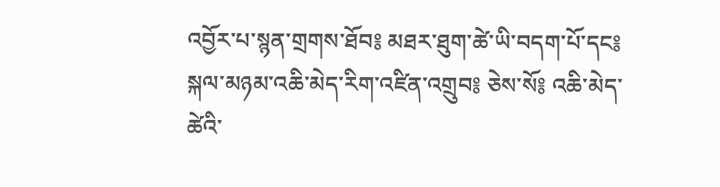འབྱོར་པ་སྙན་གྲགས་ཐོབ༔ མཐར་ཐུག་ཚེ་ཡི་བདག་པོ་དང༔ སྐལ་མཉམ་འཆི་མེད་རིག་འཛིན་འགྲུབ༔ ཅེས་སོ༔ འཆི་མེད་ཚེའི་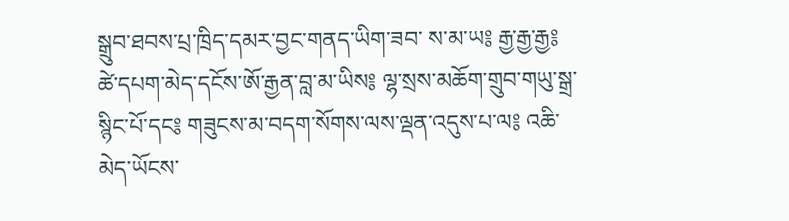སྒྲུབ་ཐབས་པྲ་ཁྲིད་དམར་བྱང་གནད་ཡིག་ཟབ་ ས་མ་ཡ༔ རྒྱ་རྒྱ་རྒྱ༔ ཚེ་དཔག་མེད་དངོས་ཨོ་རྒྱན་བླ་མ་ཡིས༔ ལྷ་སྲས་མཆོག་གྲུབ་གཡུ་སྒྲ་སྙིང་པོ་དང༔ གཟུངས་མ་བདག་སོགས་ལས་ལྡན་འདུས་པ་ལ༔ འཆི་མེད་ཡོངས་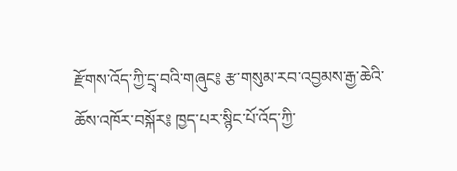རྫོགས་འོད་ཀྱི་དྲྭ་བའི་གཞུང༔ རྩ་གསུམ་རབ་འབྱམས་རྒྱ་ཆེའི་ཆོས་འཁོར་བསྐོར༔ ཁྱད་པར་སྙིང་པོ་འོད་ཀྱི་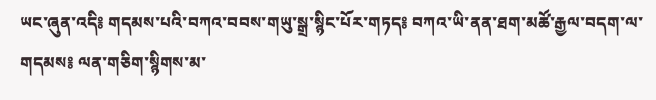ཡང་ཞུན་འདི༔ གདམས་པའི་བཀའ་བབས་གཡུ་སྒྲ་སྙིང་པོར་གཏད༔ བཀའ་ཡི་ནན་ཐག་མཚོ་རྒྱལ་བདག་ལ་གདམས༔ ལན་གཅིག་སྙིགས་མ་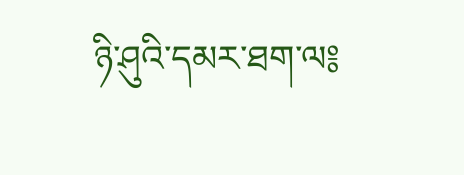ཉི་ཤུའི་དམར་ཐག་ལ༔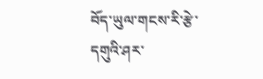བོད་ཡུལ་གངས་རི་རྩེ་དགུའི་ཤར་